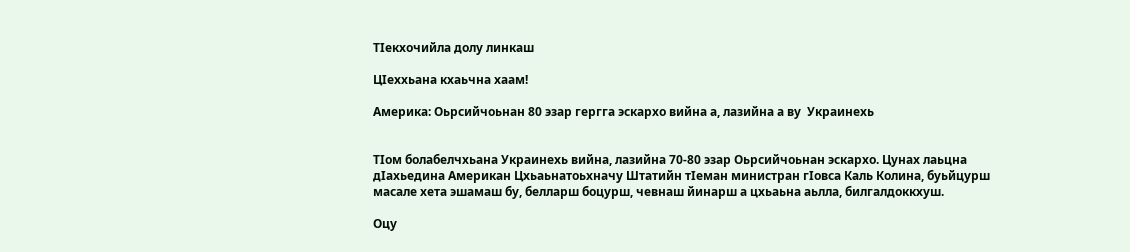ТIекхочийла долу линкаш

ЦIеххьана кхаьчна хаам!

Америка: Оьрсийчоьнан 80 эзар гергга эскархо вийна а, лазийна а ву  Украинехь


ТIом болабелчхьана Украинехь вийна, лазийна 70-80 эзар Оьрсийчоьнан эскархо. Цунах лаьцна дIахьедина Американ Цхьаьнатоьхначу Штатийн тIеман министран гIовса Каль Колина, буьйцурш масале хета эшамаш бу, белларш боцурш, чевнаш йинарш а цхьаьна аьлла, билгалдоккхуш.

Оцу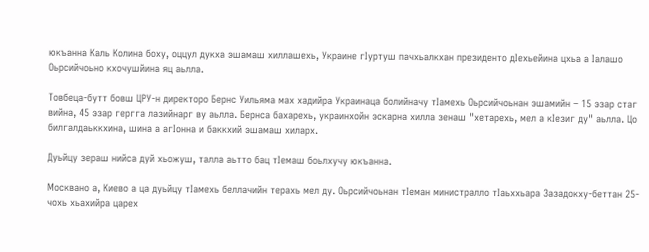юкъанна Каль Колина боху, оццул дукха эшамаш хиллашехь, Украине гIуртуш пачхьалкхан президенто дIехьейина цхьа а Iалашо Оьрсийчоьно кхочушйина яц аьлла.

Товбеца-бутт бовш ЦРУ-н директоро Бернс Уильяма мах хадийра Украинаца болийначу тIамехь Оьрсийчоьнан эшамийн – 15 эзар стаг вийна, 45 эзар гергга лазийнарг ву аьлла. Бернса бахарехь, украинхойн эскарна хилла зенаш "хетарехь, мел а кIезиг ду" аьлла. Цо билгалдаьккхина, шина а агIонна и баккхий эшамаш хиларх.

Дуьйцу зераш нийса дуй хьожуш, талла аьтто бац тIемаш боьлхучу юкъанна.

Москвано а, Киево а ца дуьйцу тIамехь беллачийн терахь мел ду. Оьрсийчоьнан тIеман министралло тIаьххьара Зазадокху-беттан 25-чохь хьахийра царех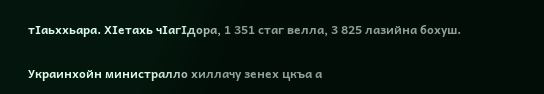тIаьххьара. ХIетахь чIагIдора, 1 351 стаг велла, 3 825 лазийна бохуш.

Украинхойн министралло хиллачу зенех цкъа а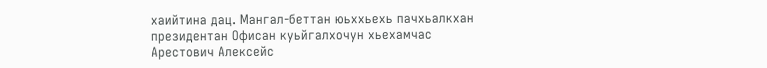хаийтина дац. Мангал-беттан юьххьехь пачхьалкхан президентан Офисан куьйгалхочун хьехамчас Арестович Алексейс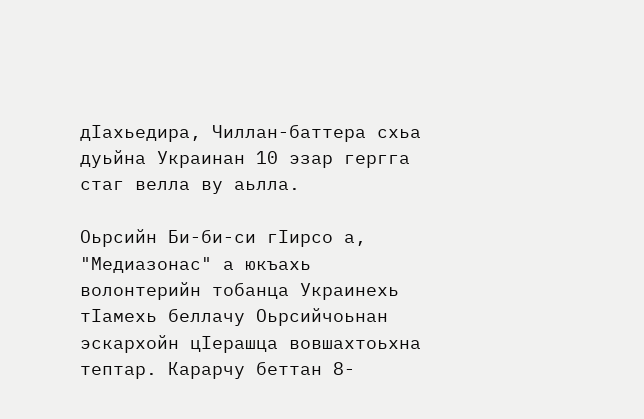дIахьедира, Чиллан-баттера схьа дуьйна Украинан 10 эзар гергга стаг велла ву аьлла.

Оьрсийн Би-би-си гIирсо а, "Медиазонас" а юкъахь волонтерийн тобанца Украинехь тIамехь беллачу Оьрсийчоьнан эскархойн цIерашца вовшахтоьхна тептар. Карарчу беттан 8-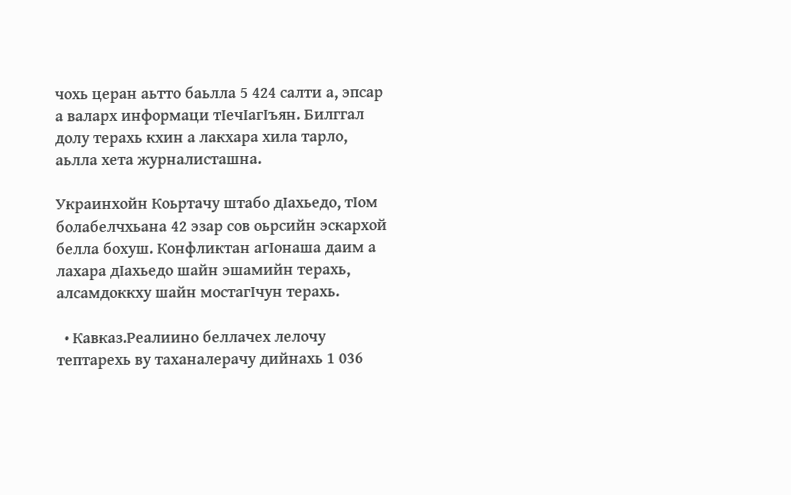чохь церан аьтто баьлла 5 424 салти а, эпсар а валарх информаци тIечIагIъян. Билггал долу терахь кхин а лакхара хила тарло, аьлла хета журналисташна.

Украинхойн Коьртачу штабо дIахьедо, тIом болабелчхьана 42 эзар сов оьрсийн эскархой белла бохуш. Конфликтан агIонаша даим а лахара дIахьедо шайн эшамийн терахь, алсамдоккху шайн мостагIчун терахь.

  • Кавказ.Реалиино беллачех лелочу тептарехь ву таханалерачу дийнахь 1 036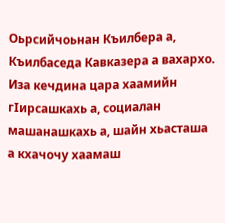Оьрсийчоьнан Къилбера а, Къилбаседа Кавказера а вахархо. Иза кечдина цара хаамийн гIирсашкахь а, социалан машанашкахь а, шайн хьасташа а кхачочу хаамаш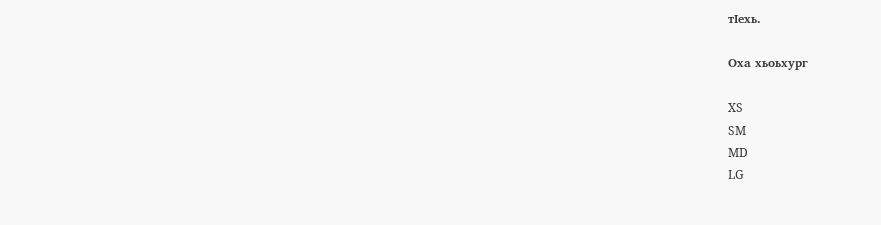тIехь.

Оха хьоьхург

XS
SM
MD
LG